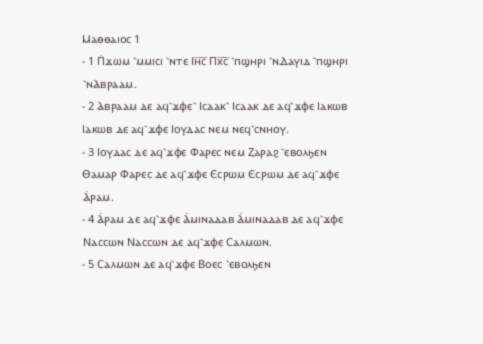Ⲙⲁⲑⲑⲁⲓⲟⲥ 1
- 1 Ⲡ̇ϫⲱⲙ ⳿ⲙⲙⲓⲥⲓ ⳿ⲛⲧⲉ Ⲓⲏ̅ⲥ̅ Ⲡⲭ̅ⲥ̅ ⳿ⲡϣⲏⲣⲓ ⳿ⲛⲆⲁⲩⲓⲇ ⳿ⲡϣⲏⲣⲓ ⳿ⲛⲀⲃⲣⲁⲁⲙ.
- 2 Ⲁⲃⲣⲁⲁⲙ ⲇⲉ ⲁϥ⳿ϫⲫⲉ⳿ Ⲓⲥⲁⲁⲕ⳿ Ⲓⲥⲁⲁⲕ ⲇⲉ ⲁϥ⳿ϫⲫⲉ Ⲓⲁⲕⲱⲃ Ⲓⲁⲕⲱⲃ ⲇⲉ ⲁϥ⳿ϫⲫⲉ Ⲓⲟⲩⲇⲁⲥ ⲛⲉⲙ ⲛⲉϥ⳿ⲥⲛⲏⲟⲩ.
- 3 Ⲓⲟⲩⲇⲁⲥ ⲇⲉ ⲁϥ⳿ϫⲫⲉ Ⲫⲁⲣⲉⲥ ⲛⲉⲙ Ⲍⲁⲣⲁϩ ⳿ⲉⲃⲟⲗϧⲉⲛ Ⲑⲁⲙⲁⲣ Ⲫⲁⲣⲉⲥ ⲇⲉ ⲁϥ⳿ϫⲫⲉ Ⲉⲥⲣⲱⲙ Ⲉⲥⲣⲱⲙ ⲇⲉ ⲁϥ⳿ϫⲫⲉ Ⲁ̇ⲣⲁⲙ.
- 4 Ⲁ̇ⲣⲁⲙ ⲇⲉ ⲁϥ⳿ϫⲫⲉ Ⲁ̇ⲙⲓⲛⲁⲇⲁⲃ Ⲁ̇ⲙⲓⲛⲁⲇⲁⲃ ⲇⲉ ⲁϥ⳿ϫⲫⲉ Ⲛⲁⲥⲥⲱⲛ Ⲛⲁⲥⲥⲱⲛ ⲇⲉ ⲁϥ⳿ϫⲫⲉ Ⲥⲁⲗⲙⲱⲛ.
- 5 Ⲥⲁⲗⲙⲱⲛ ⲇⲉ ⲁϥ⳿ϫⲫⲉ Ⲃⲟⲉⲥ ⳿ⲉⲃⲟⲗϧⲉⲛ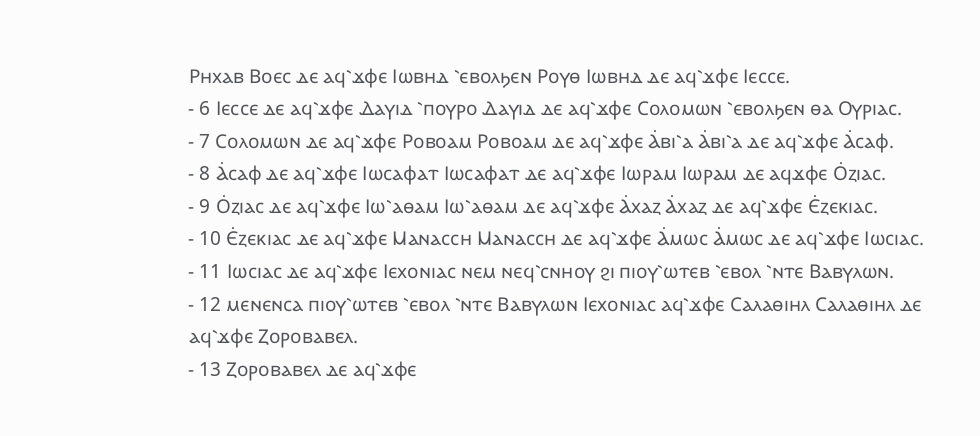Ⲣⲏⲭⲁⲃ Ⲃⲟⲉⲥ ⲇⲉ ⲁϥ⳿ϫⲫⲉ Ⲓⲱⲃⲏⲇ ⳿ⲉⲃⲟⲗϧⲉⲛ Ⲣⲟⲩⲑ Ⲓⲱⲃⲏⲇ ⲇⲉ ⲁϥ⳿ϫⲫⲉ Ⲓⲉⲥⲥⲉ.
- 6 Ⲓⲉⲥⲥⲉ ⲇⲉ ⲁϥ⳿ϫⲫⲉ Ⲇⲁⲩⲓⲇ ⳿ⲡⲟⲩⲣⲟ Ⲇⲁⲩⲓⲇ ⲇⲉ ⲁϥ⳿ϫⲫⲉ Ⲥⲟⲗⲟⲙⲱⲛ ⳿ⲉⲃⲟⲗϧⲉⲛ ⲑⲁ Ⲟⲩⲣⲓⲁⲥ.
- 7 Ⲥⲟⲗⲟⲙⲱⲛ ⲇⲉ ⲁϥ⳿ϫⲫⲉ Ⲣⲟⲃⲟⲁⲙ Ⲣⲟⲃⲟⲁⲙ ⲇⲉ ⲁϥ⳿ϫⲫⲉ Ⲁ̇ⲃⲓ⳿ⲁ Ⲁ̇ⲃⲓ⳿ⲁ ⲇⲉ ⲁϥ⳿ϫⲫⲉ Ⲁ̇ⲥⲁⲫ.
- 8 Ⲁ̇ⲥⲁⲫ ⲇⲉ ⲁϥ⳿ϫⲫⲉ Ⲓⲱⲥⲁⲫⲁⲧ Ⲓⲱⲥⲁⲫⲁⲧ ⲇⲉ ⲁϥ⳿ϫⲫⲉ Ⲓⲱⲣⲁⲙ Ⲓⲱⲣⲁⲙ ⲇⲉ ⲁϥϫⲫⲉ Ⲟ̇ⲍⲓⲁⲥ.
- 9 Ⲟ̇ⲍⲓⲁⲥ ⲇⲉ ⲁϥ⳿ϫⲫⲉ Ⲓⲱ⳿ⲁⲑⲁⲙ Ⲓⲱ⳿ⲁⲑⲁⲙ ⲇⲉ ⲁϥ⳿ϫⲫⲉ Ⲁ̇ⲭⲁⲍ Ⲁ̇ⲭⲁⲍ ⲇⲉ ⲁϥ⳿ϫⲫⲉ Ⲉ̇ⲍⲉⲕⲓⲁⲥ.
- 10 Ⲉ̇ⲍⲉⲕⲓⲁⲥ ⲇⲉ ⲁϥ⳿ϫⲫⲉ Ⲙⲁⲛⲁⲥⲥⲏ Ⲙⲁⲛⲁⲥⲥⲏ ⲇⲉ ⲁϥ⳿ϫⲫⲉ Ⲁ̇ⲙⲱⲥ Ⲁ̇ⲙⲱⲥ ⲇⲉ ⲁϥ⳿ϫⲫⲉ Ⲓⲱⲥⲓⲁⲥ.
- 11 Ⲓⲱⲥⲓⲁⲥ ⲇⲉ ⲁϥ⳿ϫⲫⲉ Ⲓⲉⲭⲟⲛⲓⲁⲥ ⲛⲉⲙ ⲛⲉϥ⳿ⲥⲛⲏⲟⲩ ϩⲓ ⲡⲓⲟⲩ⳿ⲱⲧⲉⲃ ⳿ⲉⲃⲟⲗ ⳿ⲛⲧⲉ Ⲃⲁⲃⲩⲗⲱⲛ.
- 12 ⲙⲉⲛⲉⲛⲥⲁ ⲡⲓⲟⲩ⳿ⲱⲧⲉⲃ ⳿ⲉⲃⲟⲗ ⳿ⲛⲧⲉ Ⲃⲁⲃⲩⲗⲱⲛ Ⲓⲉⲭⲟⲛⲓⲁⲥ ⲁϥ⳿ϫⲫⲉ Ⲥⲁⲗⲁⲑⲓⲏⲗ Ⲥⲁⲗⲁⲑⲓⲏⲗ ⲇⲉ ⲁϥ⳿ϫⲫⲉ Ⲍⲟⲣⲟⲃⲁⲃⲉⲗ.
- 13 Ⲍⲟⲣⲟⲃⲁⲃⲉⲗ ⲇⲉ ⲁϥ⳿ϫⲫⲉ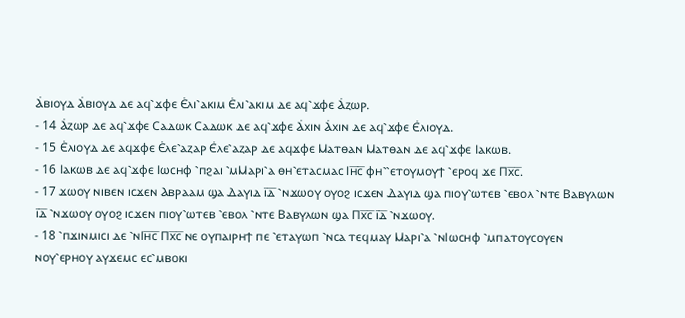Ⲁ̇ⲃⲓⲟⲩⲇ Ⲁ̇ⲃⲓⲟⲩⲇ ⲇⲉ ⲁϥ⳿ϫⲫⲉ Ⲉ̇ⲗⲓ⳿ⲁⲕⲓⲙ Ⲉ̇ⲗⲓ⳿ⲁⲕⲓⲙ ⲇⲉ ⲁϥ⳿ϫⲫⲉ Ⲁ̇ⲍⲱⲣ.
- 14 Ⲁ̇ⲍⲱⲣ ⲇⲉ ⲁϥ⳿ϫⲫⲉ Ⲥⲁⲇⲱⲕ Ⲥⲁⲇⲱⲕ ⲇⲉ ⲁϥ⳿ϫⲫⲉ Ⲁ̇ⲭⲓⲛ Ⲁ̇ⲭⲓⲛ ⲇⲉ ⲁϥ⳿ϫⲫⲉ Ⲉ̇ⲗⲓⲟⲩⲇ.
- 15 Ⲉ̇ⲗⲓⲟⲩⲇ ⲇⲉ ⲁϥϫⲫⲉ Ⲉ̇ⲗⲉ⳿ⲁⲍⲁⲣ Ⲉ̇ⲗⲉ⳿ⲁⲍⲁⲣ ⲇⲉ ⲁϥϫⲫⲉ Ⲙⲁⲧⲑⲁⲛ Ⲙⲁⲧⲑⲁⲛ ⲇⲉ ⲁϥ⳿ϫⲫⲉ Ⲓⲁⲕⲱⲃ.
- 16 Ⲓⲁⲕⲱⲃ ⲇⲉ ⲁϥ⳿ϫⲫⲉ Ⲓⲱⲥⲏⲫ ⳿ⲡϩⲁⲓ ⳿ⲙⲘⲁⲣⲓ⳿ⲁ ⲑⲏ⳿ⲉⲧⲁⲥⲙⲁⲥ Ⲓⲏ̅ⲥ̅ ⲫⲏ⳿⳿ⲉⲧⲟⲩⲙⲟⲩϯ ⳿ⲉⲣⲟϥ ϫⲉ Ⲡⲭ̅ⲥ̅.
- 17 ϫⲱⲟⲩ ⲛⲓⲃⲉⲛ ⲓⲥϫⲉⲛ Ⲁⲃⲣⲁⲁⲙ ϣⲁ Ⲇⲁⲩⲓⲇ ⲓ̅ⲇ̅ ⳿ⲛϫⲱⲟⲩ ⲟⲩⲟϩ ⲓⲥϫⲉⲛ Ⲇⲁⲩⲓⲇ ϣⲁ ⲡⲓⲟⲩ⳿ⲱⲧⲉⲃ ⳿ⲉⲃⲟⲗ ⳿ⲛⲧⲉ Ⲃⲁⲃⲩⲗⲱⲛ ⲓ̅ⲇ̅ ⳿ⲛϫⲱⲟⲩ ⲟⲩⲟϩ ⲓⲥϫⲉⲛ ⲡⲓⲟⲩ⳿ⲱⲧⲉⲃ ⳿ⲉⲃⲟⲗ ⳿ⲛⲧⲉ Ⲃⲁⲃⲩⲗⲱⲛ ϣⲁ Ⲡⲭ̅ⲥ̅ ⲓ̅ⲇ̅ ⳿ⲛϫⲱⲟⲩ.
- 18 ⳿ⲡϫⲓⲛⲙⲓⲥⲓ ⲇⲉ ⳿ⲛⲒⲏ̅ⲥ̅ Ⲡⲭ̅ⲥ̅ ⲛⲉ ⲟⲩⲡⲁⲓⲣⲏϯ ⲡⲉ ⳿ⲉⲧⲁⲩⲱⲡ ⳿ⲛⲥⲁ ⲧⲉϥⲙⲁⲩ Ⲙⲁⲣⲓ⳿ⲁ ⳿ⲛⲒⲱⲥⲏⲫ ⳿ⲙⲡⲁⲧⲟⲩⲥⲟⲩⲉⲛ ⲛⲟⲩ⳿ⲉⲣⲏⲟⲩ ⲁⲩϫⲉⲙⲥ ⲉⲥ⳿ⲙⲃⲟⲕⲓ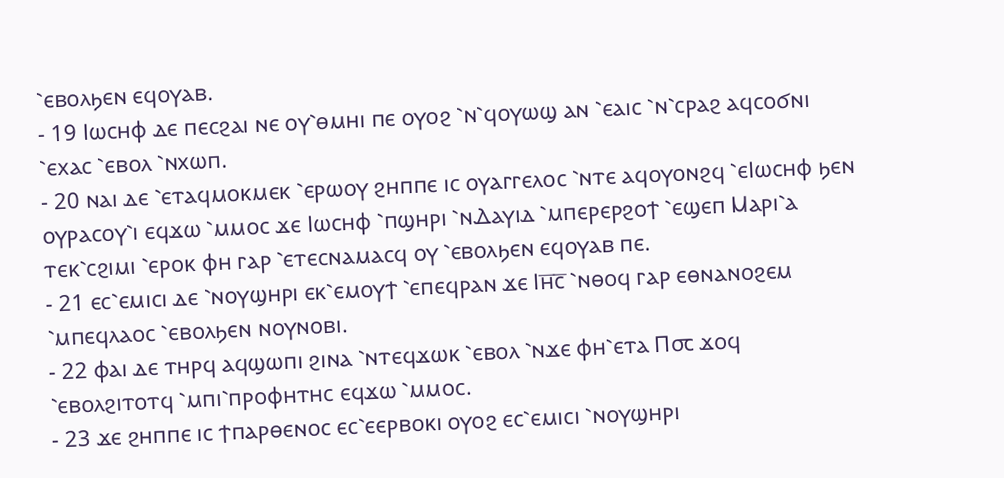⳿ⲉⲃⲟⲗϧⲉⲛ ⲉϥⲟⲩⲁⲃ.
- 19 Ⲓⲱⲥⲏⲫ ⲇⲉ ⲡⲉⲥϩⲁⲓ ⲛⲉ ⲟⲩ⳿ⲑⲙⲏⲓ ⲡⲉ ⲟⲩⲟϩ ⳿ⲛ⳿ϥⲟⲩⲱϣ ⲁⲛ ⳿ⲉⲁⲓⲥ ⳿ⲛ⳿ⲥⲣⲁϩ ⲁϥⲥⲟϭⲛⲓ ⳿ⲉⲭⲁⲥ ⳿ⲉⲃⲟⲗ ⳿ⲛⲭⲱⲡ.
- 20 ⲛⲁⲓ ⲇⲉ ⳿ⲉⲧⲁϥⲙⲟⲕⲙⲉⲕ ⳿ⲉⲣⲱⲟⲩ ϩⲏⲡⲡⲉ ⲓⲥ ⲟⲩⲁⲅⲅⲉⲗⲟⲥ ⳿ⲛⲧⲉ ⲁϥⲟⲩⲟⲛϩϥ ⳿ⲉⲒⲱⲥⲏⲫ ϧⲉⲛ ⲟⲩⲣⲁⲥⲟⲩ⳿ⲓ ⲉϥϫⲱ ⳿ⲙⲙⲟⲥ ϫⲉ Ⲓⲱⲥⲏⲫ ⳿ⲡϣⲏⲣⲓ ⳿ⲛⲆⲁⲩⲓⲇ ⳿ⲙⲡⲉⲣⲉⲣϩⲟϯ ⳿ⲉϣⲉⲡ Ⲙⲁⲣⲓ⳿ⲁ ⲧⲉⲕ⳿ⲥϩⲓⲙⲓ ⳿ⲉⲣⲟⲕ ⲫⲏ ⲅⲁⲣ ⳿ⲉⲧⲉⲥⲛⲁⲙⲁⲥϥ ⲟⲩ ⳿ⲉⲃⲟⲗϧⲉⲛ ⲉϥⲟⲩⲁⲃ ⲡⲉ.
- 21 ⲉⲥ⳿ⲉⲙⲓⲥⲓ ⲇⲉ ⳿ⲛⲟⲩϣⲏⲣⲓ ⲉⲕ⳿ⲉⲙⲟⲩϯ ⳿ⲉⲡⲉϥⲣⲁⲛ ϫⲉ Ⲓⲏ̅ⲥ̅ ⳿ⲛⲑⲟϥ ⲅⲁⲣ ⲉⲑⲛⲁⲛⲟϩⲉⲙ ⳿ⲙⲡⲉϥⲗⲁⲟⲥ ⳿ⲉⲃⲟⲗϧⲉⲛ ⲛⲟⲩⲛⲟⲃⲓ.
- 22 ⲫⲁⲓ ⲇⲉ ⲧⲏⲣϥ ⲁϥϣⲱⲡⲓ ϩⲓⲛⲁ ⳿ⲛⲧⲉϥϫⲱⲕ ⳿ⲉⲃⲟⲗ ⳿ⲛϫⲉ ⲫⲏ⳿ⲉⲧⲁ Ⲡ⳪ ϫⲟϥ ⳿ⲉⲃⲟⲗϩⲓⲧⲟⲧϥ ⳿ⲙⲡⲓ⳿ⲡⲣⲟⲫⲏⲧⲏⲥ ⲉϥϫⲱ ⳿ⲙⲙⲟⲥ.
- 23 ϫⲉ ϩⲏⲡⲡⲉ ⲓⲥ ϯⲡⲁⲣⲑⲉⲛⲟⲥ ⲉⲥ⳿ⲉⲉⲣⲃⲟⲕⲓ ⲟⲩⲟϩ ⲉⲥ⳿ⲉⲙⲓⲥⲓ ⳿ⲛⲟⲩϣⲏⲣⲓ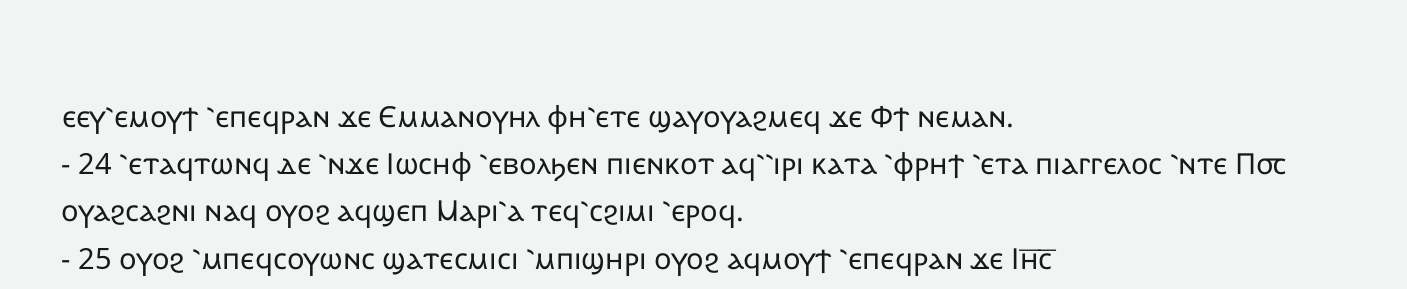ⲉⲉⲩ⳿ⲉⲙⲟⲩϯ ⳿ⲉⲡⲉϥⲣⲁⲛ ϫⲉ Ⲉⲙⲙⲁⲛⲟⲩⲏⲗ ⲫⲏ⳿ⲉⲧⲉ ϣⲁⲩⲟⲩⲁϩⲙⲉϥ ϫⲉ Ⲫϯ ⲛⲉⲙⲁⲛ.
- 24 ⳿ⲉⲧⲁϥⲧⲱⲛϥ ⲇⲉ ⳿ⲛϫⲉ Ⲓⲱⲥⲏⲫ ⳿ⲉⲃⲟⲗϧⲉⲛ ⲡⲓⲉⲛⲕⲟⲧ ⲁϥ⳿⳿ⲓⲣⲓ ⲕⲁⲧⲁ ⳿ⲫⲣⲏϯ ⳿ⲉⲧⲁ ⲡⲓⲁⲅⲅⲉⲗⲟⲥ ⳿ⲛⲧⲉ Ⲡ⳪ ⲟⲩⲁϩⲥⲁϩⲛⲓ ⲛⲁϥ ⲟⲩⲟϩ ⲁϥϣⲉⲡ Ⲙⲁⲣⲓ⳿ⲁ ⲧⲉϥ⳿ⲥϩⲓⲙⲓ ⳿ⲉⲣⲟϥ.
- 25 ⲟⲩⲟϩ ⳿ⲙⲡⲉϥⲥⲟⲩⲱⲛⲥ ϣⲁⲧⲉⲥⲙⲓⲥⲓ ⳿ⲙⲡⲓϣⲏⲣⲓ ⲟⲩⲟϩ ⲁϥⲙⲟⲩϯ ⳿ⲉⲡⲉϥⲣⲁⲛ ϫⲉ Ⲓⲏ̅ⲥ̅